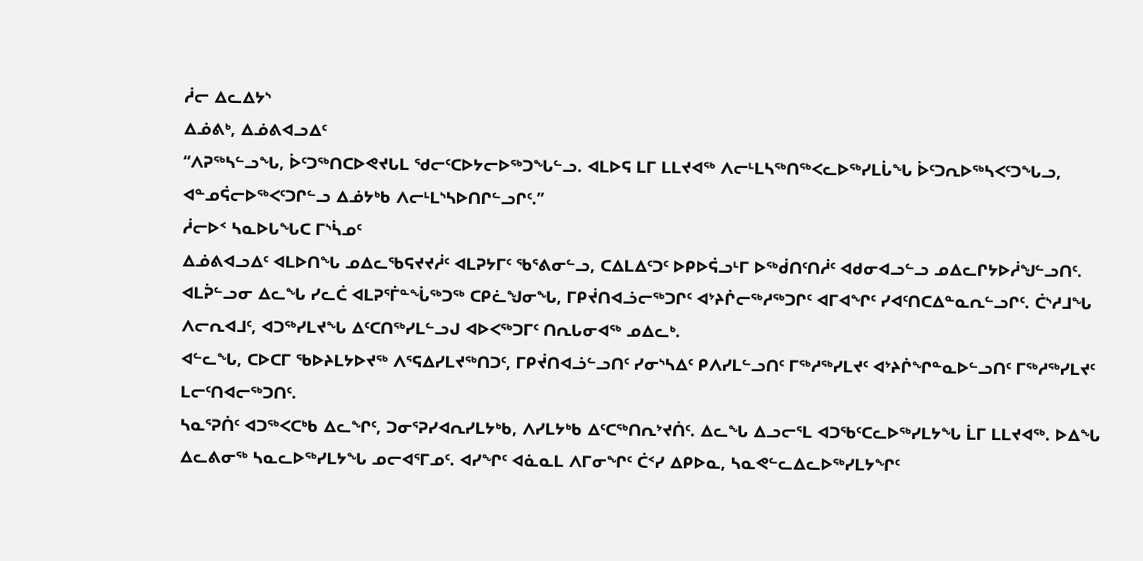ᓲᓕ ᐃᓚᐃᔭᔅ
ᐃᓅᕕᒃ, ᐃᓅᕕᐊᓗᐃᑦ
“ᐱᕈᖅᓴᓪᓗᖓ, ᐆᑦᑐᖅᑎᑕᐅᕙᔪᒐᒪ ᖁᓕᑦᑕᐅᔭᓕᐅᖅᑐᖓᓪᓗ. ᐊᒪᐅᕋ ᒪᒥ ᒪᒪᔪᐊᖅ ᐱᓕᒻᒪᓴᖅᑎᖅᐸᓚᐅᖅᓯᒪᒑᖓ ᐆᑦᑐᕆᐅᖅᓴᐸᑦᑐᖓᓗ, ᐊᓐᓄᕌᓕᐅᖅᐸᑦᑐᒋᓪᓗ ᐃᓅᔭᒃᑲ ᐱᓕᒻᒪᔅᓴᐅᑎᒋᓪᓗᒋᑦ.”
ᓲᓕᐅᑉ ᓴᓇᐅᒐᖓᑕ ᒥᔅᓵᓄᑦ
ᐃᓅᕕᐊᓗᐃᑦ ᐊᒪᐅᑎᖓ ᓄᐃᓚᖃᕋᔪᔪᓲᑦ ᐊᒪᕈᔭᒥᑦ ᖃᕐᕕᓂᓪᓗ, ᑕᐃᒪᐃᑦᑐᑦ ᐅᑭᐅᕌᓗᒻᒥ ᐅᖅᑰᑎᑦᑎᓲᑦ ᐊᑯᓂᐊᓗᓪᓗ ᓄᐃᓚᒋᔭᐅᓲᖑᓪᓗᑎᑦ. ᐊᒪᕉᓪᓗᓂ ᐃᓚᖓ ᓯᓚᑖ ᐊᒪᕈᕐᒦᓐᖔᖅᑐᖅ ᑕᑭᓛᖑᓂᖓ, ᒥᑭᔫᑎᐊᓘᓕᖅᑐᒋᑦ ᐊᔾᔨᒌᓕᖅᓱᖅᑐᒋᑦ ᐊᒥᐊᖏᑦ ᓯᐊᑦᑎᑕᐃᓐᓇᕆᓪᓗᒋᑦ. ᑖᔅᓱᒧᖓ ᐱᓕᕆᐊᒧᑦ, ᐊᑐᖅᓯᒪᔪᖓ ᐃᑦᑕᑎᖅᓯᒪᓪᓗᒍ ᐊᐅᐸᖅᑐᒥᑦ ᑎᕆᒐᓂᐊᖅ ᓄᐃᓚᒃ.
ᐊᓪᓚᖓ, ᑕᐅᑕᒥ ᖃᐅᔨᒪᔭᐅᔪᖅ ᐱᕐᕋᐃᓯᒪᔪᖅᑎᑐᑦ, ᒥᑭᔫᑎᐊᓘᓪᓗᑎᑦ ᓯᓂᔅᓴᐃᑦ ᑭᐱᓯᒪᓪᓗᑎᑦ ᒥᖅᓱᖅᓯᒪᔪᑦ ᐊᔾᔨᒌᖏᓐᓇᐅᓪᓗᑎᑦ ᒥᖅᓱᖅᓯᒪᔪᑦ ᒪᓕᑦᑎᐊᓕᖅᑐᑎᑦ.
ᓴᓇᕐᕈᑏᑦ ᐊᑐᖅᐸᑕᒃᑲ ᐃᓚᖏᑦ, ᑐᓂᕐᕈᓯᐊᕆᓯᒪᔭᒃᑲ, ᐱᓯᒪᔭᒃᑲ ᐃᑦᑕᖅᑎᕆᔾᔪᑏᑦ. ᐃᓚᖓ ᐃᓗᓕᕐᒪ ᐊᑐᖃᑦᑕᓚᐅᖅᓯᒪᔭᖓ ᒫᒥ ᒪᒪᔪᐊᖅ. ᐅᐃᖓ ᐃᓚᕕᓂᖅ ᓴᓇᓚᐅᖅᓯᒪᔭᖓ ᓄᓕᐊᕐᒥᓄᑦ. ᐊᓯᖏᑦ ᐊᓈᓇᒪ ᐱᒥᓂᖏᑦ ᑖᑉᓯ ᐃᑭᐅᓇ, ᓴᓇᕙᓪᓚᐃᓚᐅᖅᓯᒪᔭᖏᑦ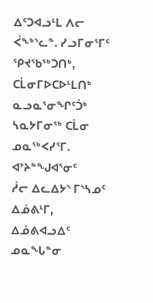ᐃᑦᑐᐊᓗᒻᒪ ᐱᓕ ᐹᖕᒃᔅᓚᓐ. ᓯᓗᒥᓂᕐᒥᑦ ᕿᔪᖃᖅᑐᑎᒃ, ᑕᒫᓂᒥᐅᑕᐅᒻᒪᑎᒃ ᓇᓗᓇᕐᓂᖏᑦᑑᒃ ᓴᓇᔭᒥᓂᖅ ᑕᒫᓂ ᓄᓇᖅᐸᓯᕐᒥ.
ᐊᔾᔨᓐᖑᐊᕐᓂᑦ
ᓲᓕ ᐃᓚᐃᔭᔅ ᒥᔅᓴᓄᑦ ᐃᓅᕕᒻᒥ, ᐃᓅᕕᐊᓗᐃᑦ ᓄᓇᖓᓐᓂ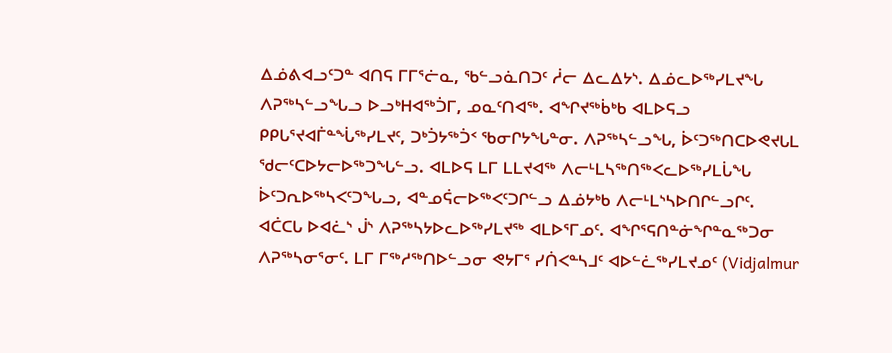ᐃᓅᕕᐊᓗᑦᑐᓐ ᐊᑎᕋ ᒥᒥᕐᓖᓇ, ᖃᓪᓗᓈᑎᑐᑦ ᓲᓕ ᐃᓚᐃᔭᔅ. ᐃᓅᓚᐅᖅᓯᒪᔪᖓ ᐱᕈᖅᓴᓪᓗᖓᓗ ᐅᓗᒃᕼᐊᖅᑑᒥ, ᓄᓇᑦᑎᐊᖅ. ᐊᖏᔪᖅᑳᒃᑲ ᐊᒪᐅᕋᓗ ᑭᑭᒐᕐᔪᐊᒦᓐᖔᖅᓯᒪᔪᑦ, ᑐᒃᑑᔭᖅᑑᑉ ᖃᓂᒋᔭᖓᓐᓂ. ᐱᕈᖅᓴᓪᓗᖓ, ᐆᑦᑐᖅᑎᑕᐅᕙᔪᒐᒪ ᖁᓕᑦᑕᐅᔭᓕᐅᖅᑐᖓᓪᓗ. ᐊᒪᐅᕋ ᒪᒥ ᒪᒪᔪᐊᖅ ᐱᓕᒻᒪᓴᖅᑎᖅᐸᓚᐅᖅᓯᒪᒑᖓ ᐆᑦᑐᕆᐅᖅᓴᐸᑦᑐᖓᓗ, ᐊᓐᓄᕌᓕᐅᖅᐸᑦᑐᒋᓪᓗ ᐃᓅᔭᒃᑲ ᐱᓕᒻᒪᔅᓴᐅᑎᒋᓪᓗᒋᑦ.
ᐊᑖᑕᒐ ᐅᐊᓛᔅ ᒎᔅ ᐱᕈᖅᓴᔭᐅᓚᐅᖅᓯᒪᔪᖅ ᐊᒪᐅᕐᒥᓄᑦ. ᐊᖏᕐᕋᑎᓐᓃᖏᓐᓇᖅᑐᓂ ᐱᕈᖅᓴᓂᕐᓂᑦ. ᒪᒥ ᒥᖅᓱᖅᑎᐅᓪᓗᓂ ᕙᔭᒥᕐ ᓯᑏᐸᓐᓴᒧᑦ ᐊᐅᓪᓛᖅᓯᒪᔪᓄᑦ (Vidjalmur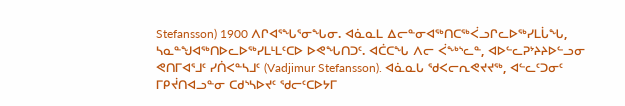Stefansson) 1900 ᐱᒋᐊᕐᖓᕐᓂᖓᓂ. ᐊᓈᓇᒪ ᐃᓕᓐᓂᐊᖅᑎᑕᖅᐹᓗᒋᓚᐅᖅᓯᒪᒑᖓ, ᓴᓇᓐᖑᐊᖅᑎᐅᓚᐅᖅᓯᒪᒻᒪᑦᑕᐅ ᐅᕙᖓᑎᑐᑦ. ᐊᑖᑕᖓ ᐱᓕ ᐹᖕᒃᔅᓚᓐ, ᐊᐅᓪᓚᕈᔾᔨᔨᐅᓪᓗᓂ ᕙᑎᒥᐊᕐᒧᑦ ᓯᑏᐸᓐᓴᒧᑦ (Vadjimur Stefansson). ᐊᓈᓇᒐ ᖁᐸᓕᕆᕙᔪᔪᖅ, ᐊᓪᓚᑦᑐᓂᑦ ᒥᑭᔫᑎᐊᓗᓐᓂ ᑕᑯᔅᓴᐅᔪᑦ ᖁᓕᑦᑕᐅᔭᒥ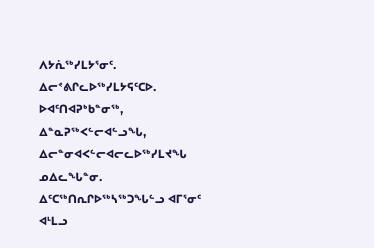ᐱᔭᕇᖅᓯᒪᔭᕐᓂᑦ. ᐃᓕᕝᕕᒋᓚᐅᖅᓯᒪᔭᕋᑦᑕᐅ. ᐅᐊᑦᑎᐊᕈᒃᑲᓐᓂᖅ, ᐃᓐᓇᕈᖅᐸᓪᓕᐊᓪᓗᖓ, ᐃᓕᓐᓂᐊᐸᓪᓕᐊᓕᓚᐅᖅᓯᒪᔪᖓ ᓄᐃᓚᖓᓐᓂ. ᐃᑦᑕᖅᑎᕆᒋᐅᖅᓴᖅᑐᖓᓪᓗ ᐊᒥᕐᓂᑦ ᐊᒻᒪᓗ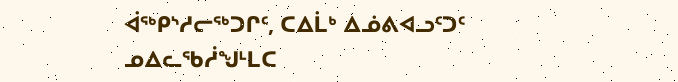ᐋᖅᑭᔅᓱᓕᖅᑐᒋᑦ, ᑕᐃᒫᒃ ᐃᓅᕕᐊᓗᑦᑐᑦ ᓄᐃᓚᖃᓲᖑᒻᒪᑕ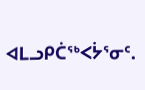ᐊᒪᓗᑭᑖᖅᐸᔮᕐᓂᑦ.